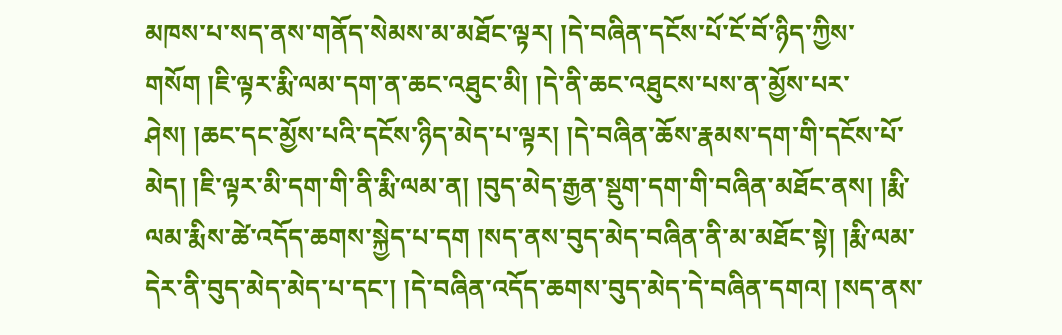མཁས་པ་སད་ནས་གནོད་སེམས་མ་མཐོང་ལྟར། །དེ་བཞིན་དངོས་པོ་ངོ་བོ་ཉིད་ཀྱིས་གསོག །ཇི་ལྟར་རྨི་ལམ་དག་ན་ཆང་འཐུང་མི། །དེ་ནི་ཆང་འཐུངས་པས་ན་མྱོས་པར་ཤེས། །ཆང་དང་མྱོས་པའི་དངོས་ཉིད་མེད་པ་ལྟར། །དེ་བཞིན་ཆོས་རྣམས་དག་གི་དངོས་པོ་མེད། །ཇི་ལྟར་མི་དག་གི་ནི་རྨི་ལམ་ན། །བུད་མེད་རྒྱན་སྡུག་དག་གི་བཞིན་མཐོང་ནས། །རྨི་ལམ་རྨིས་ཚེ་འདོད་ཆགས་སྐྱེད་པ་དག །སད་ནས་བུད་མེད་བཞིན་ནི་མ་མཐོང་སྟེ། །རྨི་ལམ་དེར་ནི་བུད་མེད་མེད་པ་དང་། །དེ་བཞིན་འདོད་ཆགས་བུད་མེད་དེ་བཞིན་དགའ། །སད་ནས་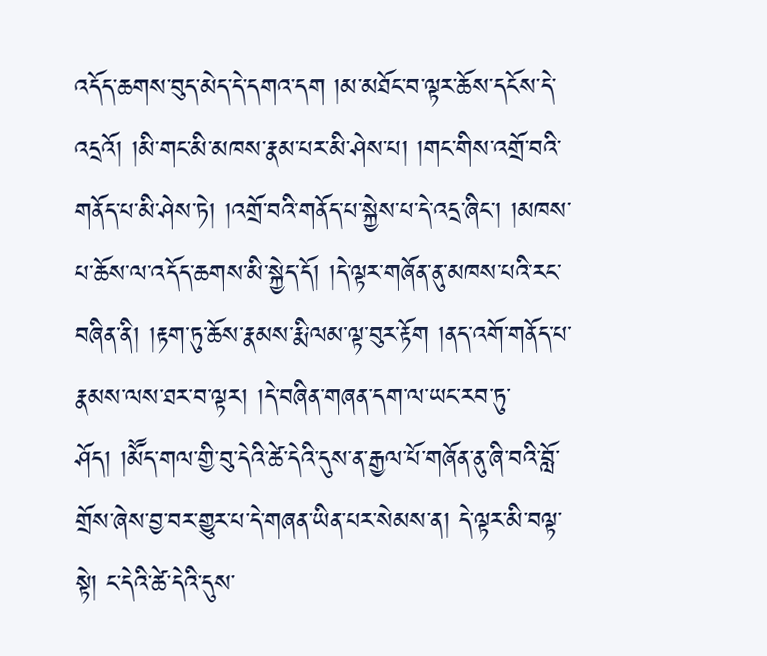འདོད་ཆགས་བུད་མེད་དེ་དགའ་དག །མ་མཐོང་བ་ལྟར་ཆོས་དངོས་དེ་འདྲའོ། །མི་གང་མི་མཁས་རྣམ་པར་མི་ཤེས་པ། །གང་གིས་འགྲོ་བའི་གནོད་པ་མི་ཤེས་ཏེ། །འགྲོ་བའི་གནོད་པ་སྐྱེས་པ་དེ་འདྲ་ཞིང་། །མཁས་པ་ཆོས་ལ་འདོད་ཆགས་མི་སྐྱེད་དོ། །དེ་ལྟར་གཞོན་ནུ་མཁས་པའི་རང་བཞིན་ནི། །རྟག་ཏུ་ཆོས་རྣམས་རྨི་ལམ་ལྟ་བུར་རྟོག །ནད་འགོ་གནོད་པ་རྣམས་ལས་ཐར་བ་ལྟར། །དེ་བཞིན་གཞན་དག་ལ་ཡང་རབ་ཏུ་ཤོད། །མཽད་གལ་གྱི་བུ་དེའི་ཚེ་དེའི་དུས་ན་རྒྱལ་པོ་གཞོན་ནུ་ཞི་བའི་བློ་གྲོས་ཞེས་བྱ་བར་གྱུར་པ་དེ་གཞན་ཡིན་པར་སེམས་ན། དེ་ལྟར་མི་བལྟ་སྟེ། ང་དེའི་ཚེ་དེའི་དུས་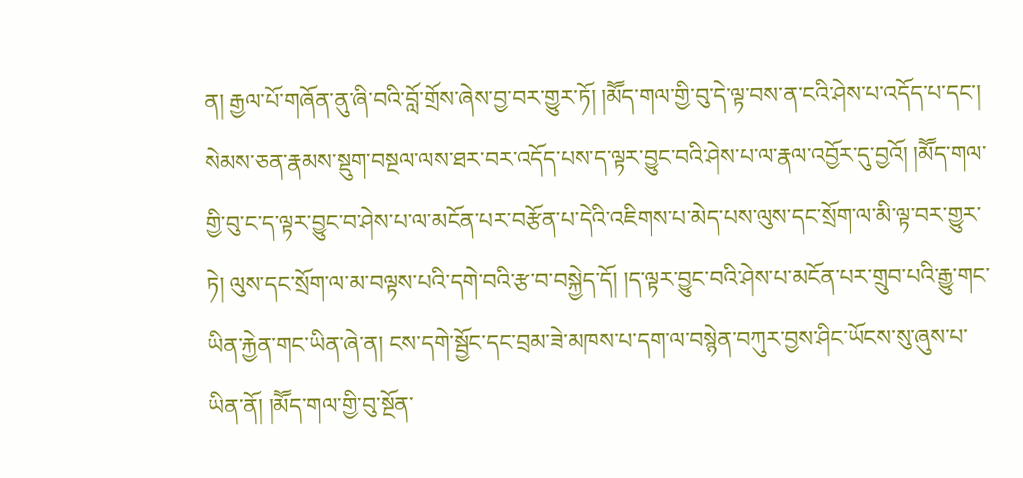ན། རྒྱལ་པོ་གཞོན་ནུ་ཞི་བའི་བློ་གྲོས་ཞེས་བྱ་བར་གྱུར་ཏོ། །མཽད་གལ་གྱི་བུ་དེ་ལྟ་བས་ན་ངའི་ཤེས་པ་འདོད་པ་དང་། སེམས་ཅན་རྣམས་སྡུག་བསྔལ་ལས་ཐར་བར་འདོད་པས་ད་ལྟར་བྱུང་བའི་ཤེས་པ་ལ་རྣལ་འབྱོར་དུ་བྱའོ། །མཽད་གལ་གྱི་བུ་ང་ད་ལྟར་བྱུང་བ་ཤེས་པ་ལ་མངོན་པར་བརྩོན་པ་དེའི་འཇིགས་པ་མེད་པས་ལུས་དང་སྲོག་ལ་མི་ལྟ་བར་གྱུར་ཏེ། ལུས་དང་སྲོག་ལ་མ་བལྟས་པའི་དགེ་བའི་རྩ་བ་བསྐྱེད་དོ། །ད་ལྟར་བྱུང་བའི་ཤེས་པ་མངོན་པར་གྲུབ་པའི་རྒྱུ་གང་ཡིན་རྐྱེན་གང་ཡིན་ཞེ་ན། ངས་དགེ་སྦྱོང་དང་བྲམ་ཟེ་མཁས་པ་དག་ལ་བསྙེན་བཀུར་བྱས་ཤིང་ཡོངས་སུ་ཞུས་པ་ཡིན་ནོ། །མཽད་གལ་གྱི་བུ་སྔོན་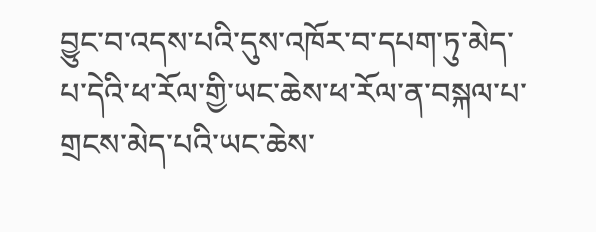བྱུང་བ་འདས་པའི་དུས་འཁོར་བ་དཔག་ཏུ་མེད་པ་དེའི་ཕ་རོལ་གྱི་ཡང་ཆེས་ཕ་རོལ་ན་བསྐལ་པ་གྲངས་མེད་པའི་ཡང་ཆེས་